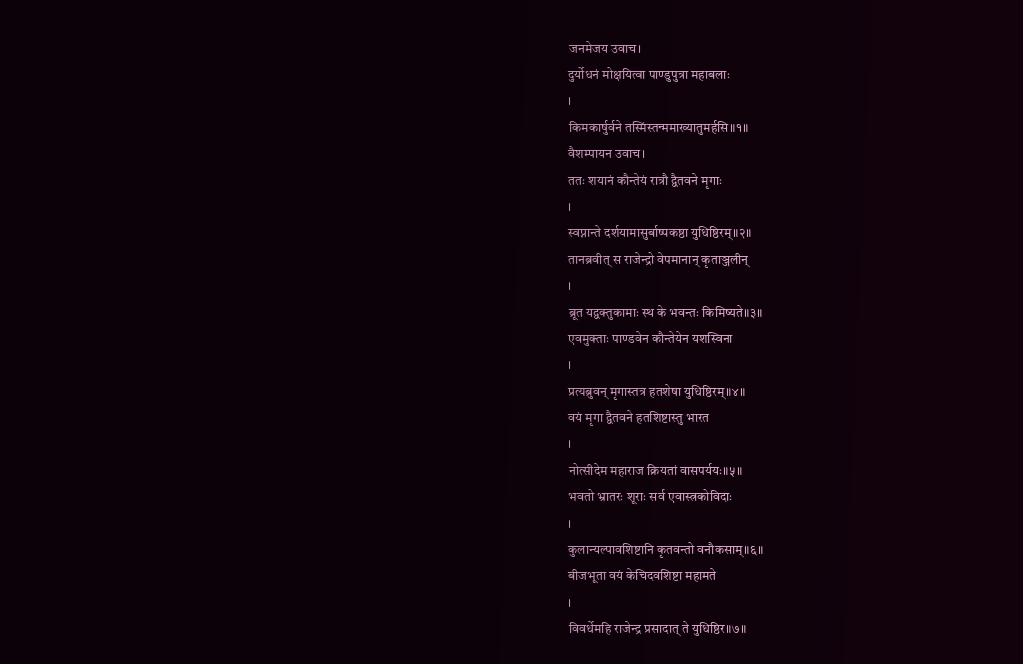जनमेजय उवाच।
दुर्योधनं मोक्षयित्वा पाण्डुपुत्रा महाबलाः
।
किमकार्षुर्वने तस्मिंस्तन्ममाख्यातुमर्हसि॥१॥
वैशम्पायन उवाच।
ततः शयानं कौन्तेयं रात्रौ द्वैतवने मृगाः
।
स्वप्नान्ते दर्शयामासुर्बाष्पकष्ठा युधिष्ठिरम्॥२॥
तानब्रवीत् स राजेन्द्रो वेपमानान् कृताञ्जलीन्
।
ब्रूत यद्वक्तुकामाः स्थ के भवन्तः किमिष्यते॥३॥
एवमुक्ताः पाण्डवेन कौन्तेयेन यशस्विना
।
प्रत्यब्रुवन् मृगास्तत्र हतशेषा युधिष्ठिरम्॥४॥
वयं मृगा द्वैतवने हतशिष्टास्तु भारत
।
नोत्सीदेम महाराज क्रियतां वासपर्ययः॥५॥
भवतो भ्रातरः शूराः सर्व एवास्त्रकोविदाः
।
कुलान्यल्पावशिष्टानि कृतवन्तो वनौकसाम्॥६॥
बीजभूता वयं केचिदवशिष्टा महामते
।
विवर्धेमहि राजेन्द्र प्रसादात् ते युधिष्ठिर॥७॥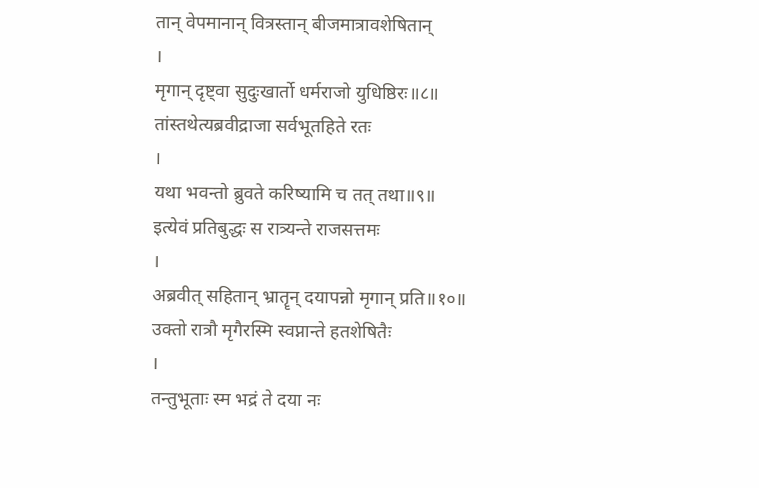तान् वेपमानान् वित्रस्तान् बीजमात्रावशेषितान्
।
मृगान् दृष्ट्वा सुदुःखार्तो धर्मराजो युधिष्ठिरः॥८॥
तांस्तथेत्यब्रवीद्राजा सर्वभूतहिते रतः
।
यथा भवन्तो ब्रुवते करिष्यामि च तत् तथा॥९॥
इत्येवं प्रतिबुद्धः स रात्र्यन्ते राजसत्तमः
।
अब्रवीत् सहितान् भ्रातॄन् दयापन्नो मृगान् प्रति॥१०॥
उक्तो रात्रौ मृगैरस्मि स्वप्नान्ते हतशेषितैः
।
तन्तुभूताः स्म भद्रं ते दया नः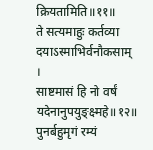क्रियतामिति॥११॥
ते सत्यमाहुः कर्तव्या दयाऽस्माभिर्वनौकसाम्
।
साष्टमासं हि नो वर्षं यदेनानुपयुङ्क्ष्महे॥१२॥
पुनर्बहुमृगं रम्यं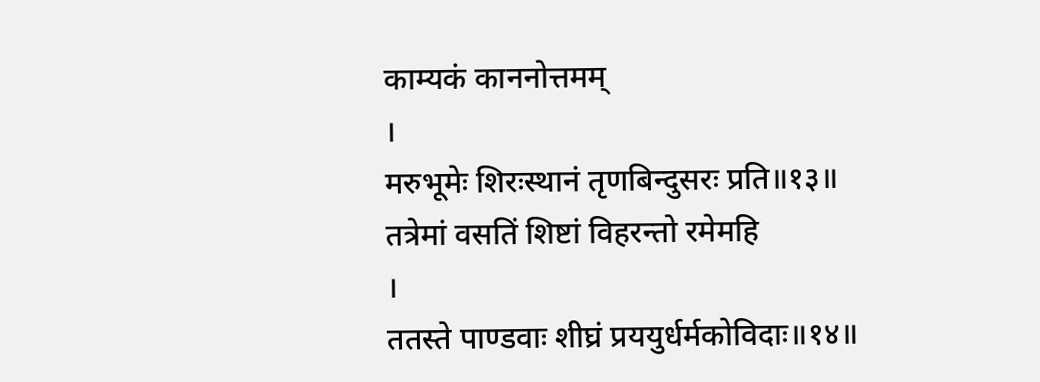काम्यकं काननोत्तमम्
।
मरुभूमेः शिरःस्थानं तृणबिन्दुसरः प्रति॥१३॥
तत्रेमां वसतिं शिष्टां विहरन्तो रमेमहि
।
ततस्ते पाण्डवाः शीघ्रं प्रययुर्धर्मकोविदाः॥१४॥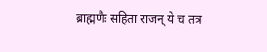ब्राह्मणैः सहिता राजन् ये च तत्र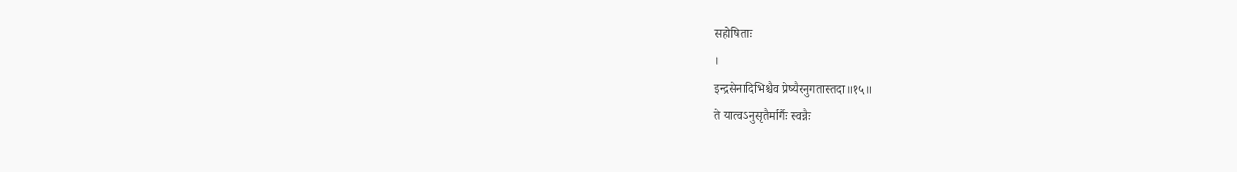सहोषिताः
।
इन्द्रसेनादिभिश्चैव प्रेष्यैरनुगतास्तदा॥१५॥
ते यात्वऽनुसृतैर्मार्गैः स्वन्नैः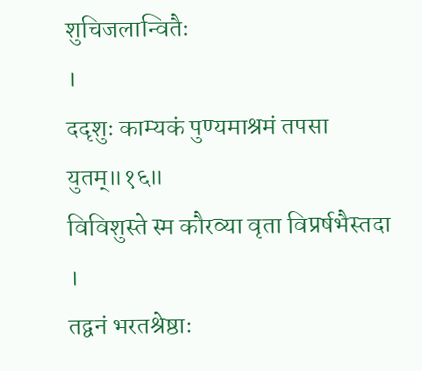शुचिजलान्वितैः
।
ददृशुः काम्यकं पुण्यमाश्रमं तपसा युतम्॥१६॥
विविशुस्ते स्म कौरव्या वृता विप्रर्षभैस्तदा
।
तद्वनं भरतश्रेष्ठाः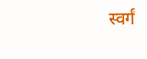स्वर्गं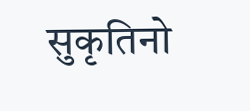सुकृतिनो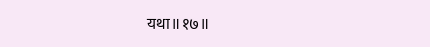यथा॥१७॥